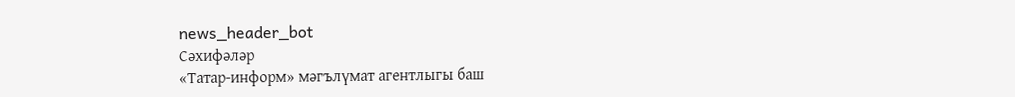news_header_bot
Сәхифәләр
«Татар-информ» мәгълүмат агентлыгы баш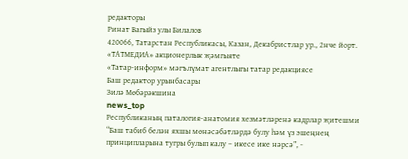редакторы
Ринат Вагыйз улы Билалов
420066, Татарстан Республикасы, Казан, Декабристлар ур., 2нче йорт.
«ТАТМЕДИА» акционерлык җәмгыяте
«Татар-информ» мәгълүмат агентлыгы татар редакциясе
Баш редактор урынбасары
Зилә Мөбәрәкшина
news_top
Республиканың паталогия-анатомия хезмәтләренә кадрлар җитешми
“Баш табиб белән яхшы мөнәсәбәтләрдә булу һәм үз эшеңнең принципларына тугры булып калу – икесе ике нәрсә”, -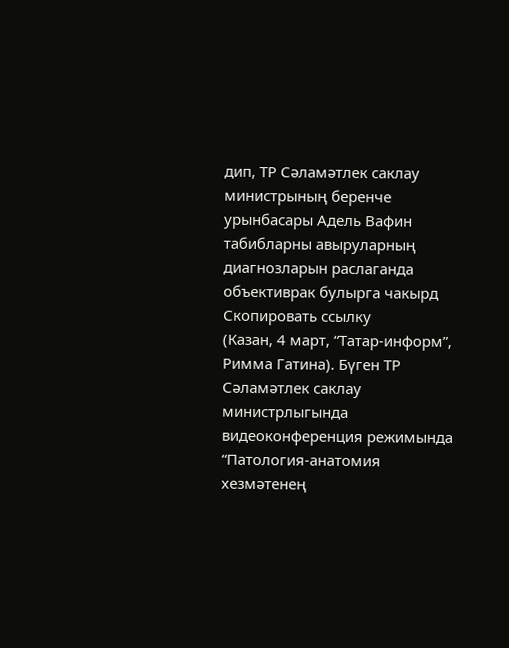дип, ТР Сәламәтлек саклау министрының беренче урынбасары Адель Вафин табибларны авыруларның диагнозларын раслаганда объективрак булырга чакырд
Скопировать ссылку
(Казан, 4 март, “Татар-информ”, Римма Гатина). Бүген ТР Сәламәтлек саклау министрлыгында видеоконференция режимында “Патология-анатомия хезмәтенең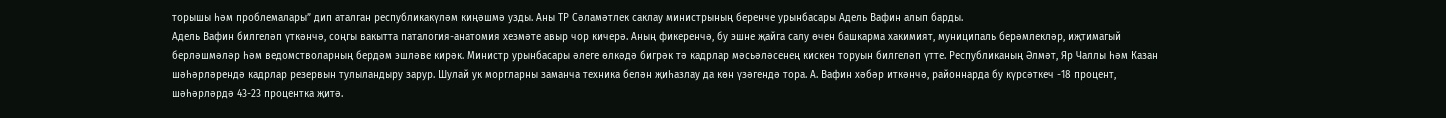торышы һәм проблемалары” дип аталган республикакүләм киңәшмә узды. Аны ТР Сәламәтлек саклау министрының беренче урынбасары Адель Вафин алып барды.
Адель Вафин билгеләп үткәнчә, соңгы вакытта паталогия-анатомия хезмәте авыр чор кичерә. Аның фикеренчә, бу эшне җайга салу өчен башкарма хакимият, муниципаль берәмлекләр, иҗтимагый берләшмәләр һәм ведомстволарның бердәм эшләве кирәк. Министр урынбасары әлеге өлкәдә бигрәк тә кадрлар мәсьәләсенең кискен торуын билгеләп үтте. Республиканың Әлмәт, Яр Чаллы һәм Казан шәһәрләрендә кадрлар резервын тулыландыру зарур. Шулай ук моргларны заманча техника белән җиһазлау да көн үзәгендә тора. А. Вафин хәбәр иткәнчә, районнарда бу күрсәткеч -18 процент, шәһәрләрдә 43-23 процентка җитә.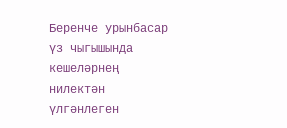Беренче урынбасар үз чыгышында кешеләрнең нилектән үлгәнлеген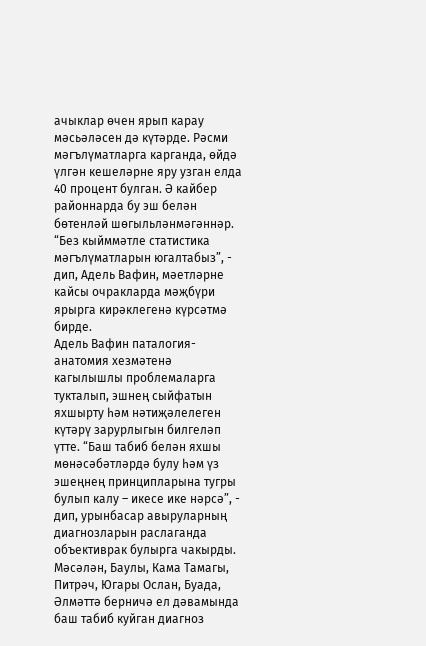ачыклар өчен ярып карау мәсьәләсен дә күтәрде. Рәсми мәгълүматларга карганда, өйдә үлгән кешеләрне яру узган елда 40 процент булган. Ә кайбер районнарда бу эш белән бөтенләй шөгыльләнмәгәннәр. “Без кыйммәтле статистика мәгълүматларын югалтабыз”, - дип, Адель Вафин, мәетләрне кайсы очракларда мәҗбүри ярырга кирәклегенә күрсәтмә бирде.
Адель Вафин паталогия-анатомия хезмәтенә кагылышлы проблемаларга тукталып, эшнең сыйфатын яхшырту һәм нәтиҗәлелеген күтәрү зарурлыгын билгеләп үтте. “Баш табиб белән яхшы мөнәсәбәтләрдә булу һәм үз эшеңнең принципларына тугры булып калу – икесе ике нәрсә”, - дип, урынбасар авыруларның диагнозларын раслаганда объективрак булырга чакырды. Мәсәлән, Баулы, Кама Тамагы, Питрәч, Югары Ослан, Буада, Әлмәттә берничә ел дәвамында баш табиб куйган диагноз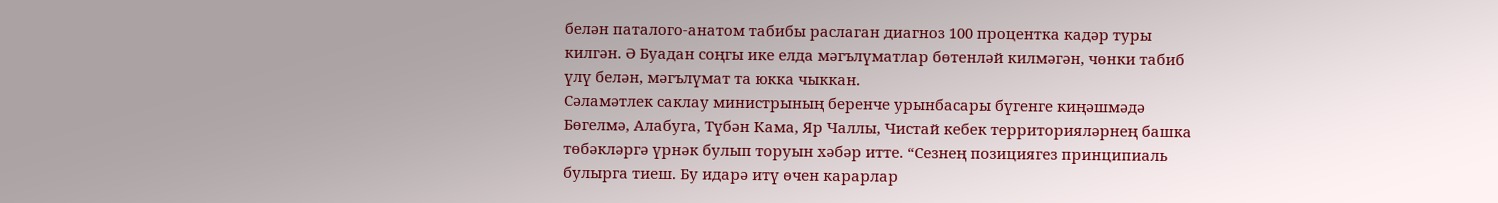белән паталого-анатом табибы раслаган диагноз 100 процентка кадәр туры килгән. Ә Буадан соңгы ике елда мәгълүматлар бөтенләй килмәгән, чөнки табиб үлү белән, мәгълүмат та юкка чыккан.
Сәламәтлек саклау министрының беренче урынбасары бүгенге киңәшмәдә Бөгелмә, Алабуга, Түбән Кама, Яр Чаллы, Чистай кебек территорияләрнең башка төбәкләргә үрнәк булып торуын хәбәр итте. “Сезнең позициягез принципиаль булырга тиеш. Бу идарә итү өчен карарлар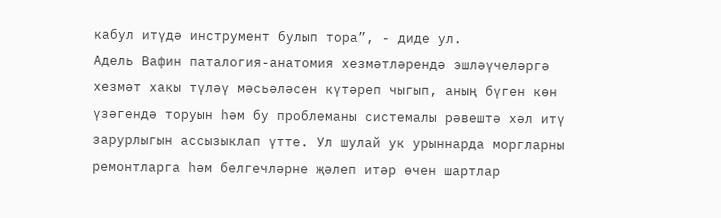кабул итүдә инструмент булып тора”, - диде ул.
Адель Вафин паталогия-анатомия хезмәтләрендә эшләүчеләргә хезмәт хакы түләү мәсьәләсен күтәреп чыгып, аның бүген көн үзәгендә торуын һәм бу проблеманы системалы рәвештә хәл итү зарурлыгын ассызыклап үтте. Ул шулай ук урыннарда моргларны ремонтларга һәм белгечләрне җәлеп итәр өчен шартлар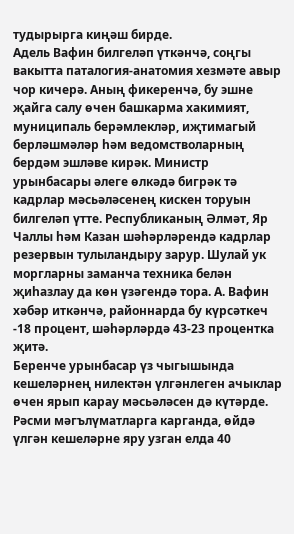тудырырга киңәш бирде.
Адель Вафин билгеләп үткәнчә, соңгы вакытта паталогия-анатомия хезмәте авыр чор кичерә. Аның фикеренчә, бу эшне җайга салу өчен башкарма хакимият, муниципаль берәмлекләр, иҗтимагый берләшмәләр һәм ведомстволарның бердәм эшләве кирәк. Министр урынбасары әлеге өлкәдә бигрәк тә кадрлар мәсьәләсенең кискен торуын билгеләп үтте. Республиканың Әлмәт, Яр Чаллы һәм Казан шәһәрләрендә кадрлар резервын тулыландыру зарур. Шулай ук моргларны заманча техника белән җиһазлау да көн үзәгендә тора. А. Вафин хәбәр иткәнчә, районнарда бу күрсәткеч -18 процент, шәһәрләрдә 43-23 процентка җитә.
Беренче урынбасар үз чыгышында кешеләрнең нилектән үлгәнлеген ачыклар өчен ярып карау мәсьәләсен дә күтәрде. Рәсми мәгълүматларга карганда, өйдә үлгән кешеләрне яру узган елда 40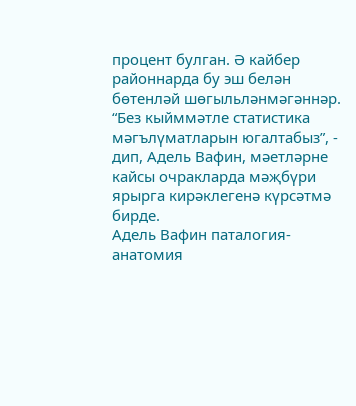процент булган. Ә кайбер районнарда бу эш белән бөтенләй шөгыльләнмәгәннәр. “Без кыйммәтле статистика мәгълүматларын югалтабыз”, - дип, Адель Вафин, мәетләрне кайсы очракларда мәҗбүри ярырга кирәклегенә күрсәтмә бирде.
Адель Вафин паталогия-анатомия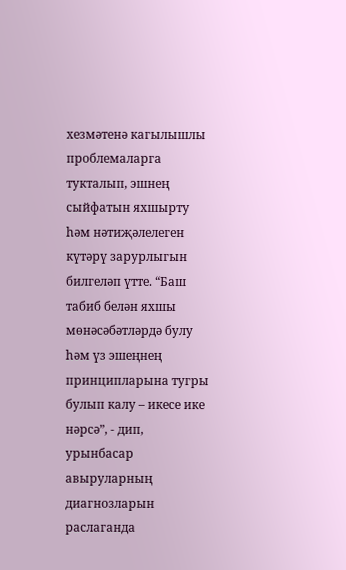хезмәтенә кагылышлы проблемаларга тукталып, эшнең сыйфатын яхшырту һәм нәтиҗәлелеген күтәрү зарурлыгын билгеләп үтте. “Баш табиб белән яхшы мөнәсәбәтләрдә булу һәм үз эшеңнең принципларына тугры булып калу – икесе ике нәрсә”, - дип, урынбасар авыруларның диагнозларын раслаганда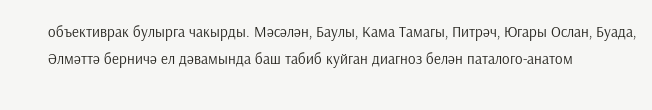объективрак булырга чакырды. Мәсәлән, Баулы, Кама Тамагы, Питрәч, Югары Ослан, Буада, Әлмәттә берничә ел дәвамында баш табиб куйган диагноз белән паталого-анатом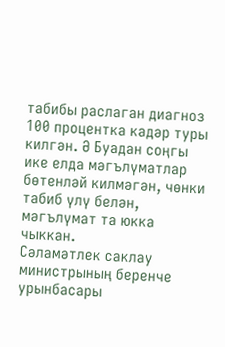табибы раслаган диагноз 100 процентка кадәр туры килгән. Ә Буадан соңгы ике елда мәгълүматлар бөтенләй килмәгән, чөнки табиб үлү белән, мәгълүмат та юкка чыккан.
Сәламәтлек саклау министрының беренче урынбасары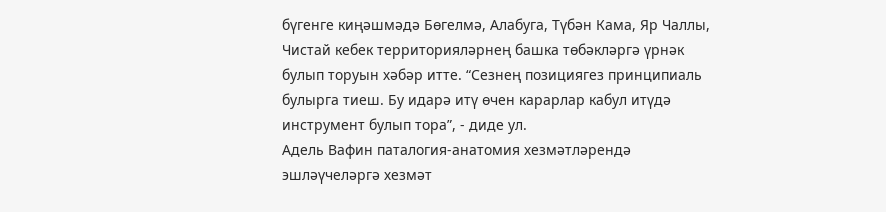бүгенге киңәшмәдә Бөгелмә, Алабуга, Түбән Кама, Яр Чаллы, Чистай кебек территорияләрнең башка төбәкләргә үрнәк булып торуын хәбәр итте. “Сезнең позициягез принципиаль булырга тиеш. Бу идарә итү өчен карарлар кабул итүдә инструмент булып тора”, - диде ул.
Адель Вафин паталогия-анатомия хезмәтләрендә эшләүчеләргә хезмәт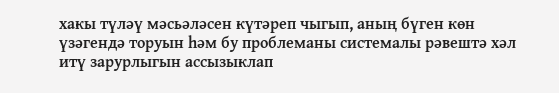хакы түләү мәсьәләсен күтәреп чыгып, аның бүген көн үзәгендә торуын һәм бу проблеманы системалы рәвештә хәл итү зарурлыгын ассызыклап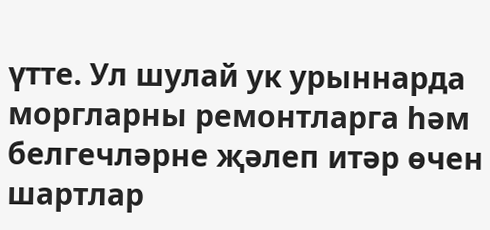үтте. Ул шулай ук урыннарда моргларны ремонтларга һәм белгечләрне җәлеп итәр өчен шартлар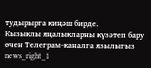тудырырга киңәш бирде.
Кызыклы яңалыкларны күзәтеп бару өчен Телеграм-каналга язылыгыз
news_right_1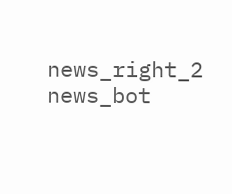news_right_2
news_bot